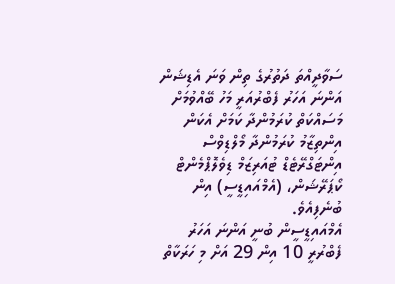ސަވާދީއްތަ ދަތުރުގެ ތިން ވަނަ އެޑިޝަން އަންނަ އަހަރު ފެބްރުއަރީ މަހު ބޭއްވުމަށް މަސައްކަތް ކުރަމުންދާ ކަމަށް އެކަން އިންތިޒާމު ކުރަމުންދާ މޯލްޑިވްސް އިންޓަގްރޭޓެޑް ޓުއަރިޒަމް ޑިވެލޮޕްމެންޓް ކޯޕަރޭޝަން، (އެމްއައިޑީސީ) އިން ބުނެފިއެވެ.
އެމްއައިޑީސީން ބުނީ އަންނަ އަހަރު ފެބްރުރީ 10 އިން 29 އަށް މި ހަރަކާތް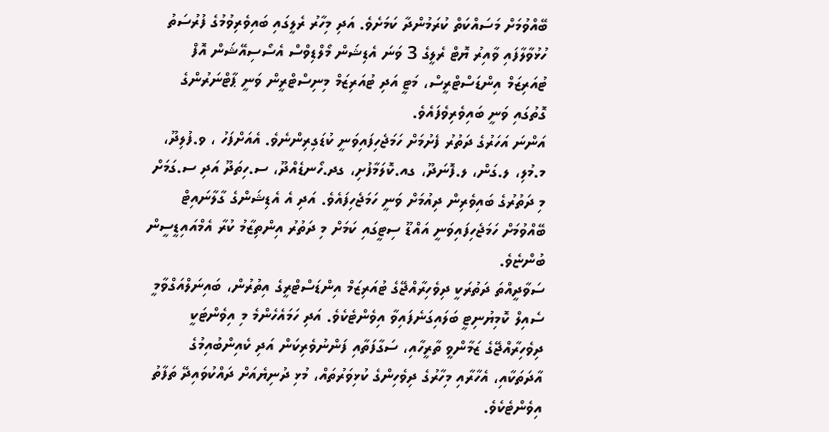ބޭއްވުމަށް މަސައްކަތް ކުރަމުންދާ ކަމަށެވެ. އަދި މިހާރު ރެލީގައި ބައިވެރިވުމުގެ ފުރުސަތު ހުޅުވާލާފައި ވާއިރު ޔޮޓް ރެލީގެ 3 ވަނަ އެޑިޝަން މޯލްޑިވްސް އެސޯސިއޭޝަން އޮފް ޓުއަރިޒަމް އިންޑަސްޓްރީސް، މަޓީ އަދި ޓުއަރިޒަމް މިނިސްޓްރީން ވަނީ ޕާޓްނަރުންގެ ގޮތުގައި ވަނީ ބައިވެރިވެފައެވެ.
އަންނަ އަހަރުގެ ދަތުރު ފެށުމަށް ހަމަޖެހިފައިވަނީ ކުޑަގިރިންނެވެ. އެއަށްފަހު ، ވ.ފުލިދޫ، މ.މުލި، ލ.ގަން، ލ.ފޮނަދޫ، ގއ.ކޮލަމާފުށި، ގދ.ހޯނޑެއްދޫ، ސ.ހިތަދޫ އަދި ސ.ގަމަށް މި ދަތުރުގެ ބައިވެރިން ދިއުމަށް ވަނީ ހަމަޖެހިފައެވެ. އަދި އެ އެޑިޝަންގެ ގާލާނައިޓް ބޭއްވުމަށް ހަމަޖެހިފައިވަނީ އައްޑޫ ސިޓީގައި ކަމަށް މި ދަތުރު އިންތިޒާމު ކުރާ އެމްއައިޑީސީން ބުންޏެވެ.
ސަވާދީއްތަ ދަތުރަކީ ދިވެހިރާއްޖޭގެ ޓުއަރިޒަމް އިންޑަސްޓްރީގެ އިތުރުން، ބައިނަލްއަގްވާމީ ސެއިލް ކޮމިޔުނިޓީ ބަލައިގަނެފައިވާ އިވެންޓެކެވެ. އަދި ހަމައެހެންމެ މި އިވެންޓަކީ ދިވެހިރާއްޖޭގެ ޒަމާންވީ ތާރީހާއި، ސަގާފަތާއި ފަންނުވެރިކަން އަދި ކެއިންބުއިމުގެ އާދަތަކާއި، އެހާރާއި މިހާރުގެ ދިވެހިންގެ ކުޅިވަރުތައް، މުޅި ދުނިޔެއަށް ދައްކުވައިދޭ ތަފާތު އިވެންޓެކެވެ.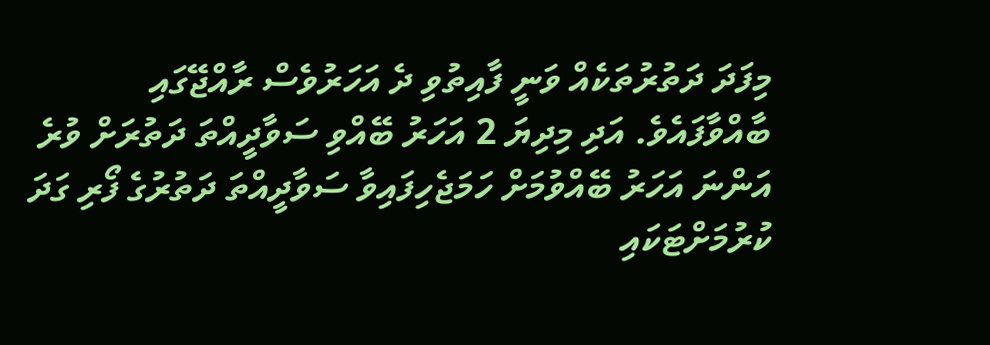މިފަދަ ދަތުރުތަކެއް ވަނީ ފާއިތުވި ދެ އަހަރުވެސް ރާއްޖޭގައި ބާއްވާފައެވެ. އަދި މިދިޔަ 2 އަހަރު ބޭއްވި ސަވާދީއްތަ ދަތުރަށް ވުރެ އަންނަ އަހަރު ބޭއްވުމަށް ހަމަޖެހިފައިވާ ސަވާދީއްތަ ދަތުރުގެ ފޯރި ގަދަ ކުރުމަށްޓަކައި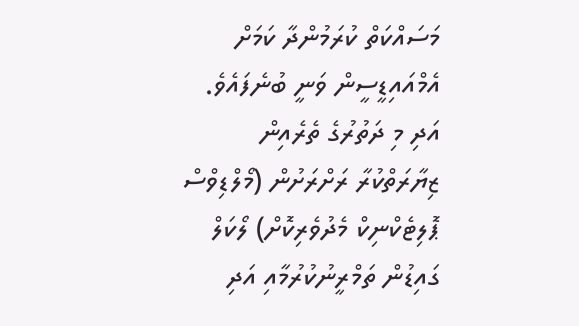މަސައްކަތް ކުރަމުންދާ ކަމަށް އެމްއައިޑީސީން ވަނީ ބުނެފައެވެ. އަދި މި ދަތުރުގެ ތެރެއިން ޒިޔާރަތްކުރާ ރަށްރަށުން (މޯލްޑިވްސް ޕޮލިޓެކްނިކް މެދުވެރިކޮށް) ލޯކަލް ގައިޑުން ތަމްރީނުކުރުމާއި އަދި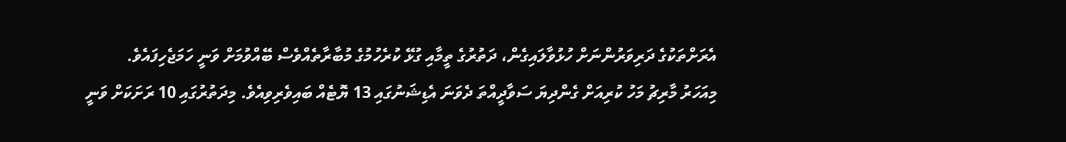އެރަށްތަކުގެ ދަރިވަރުންނަށް ހުޅުވާލައިގެން، ދަތުރުގެ ތީމާއި ގުޅޭ ކުރެހުމުގެ މުބާރާތެއްވެސް ބޭއްވުމަށް ވަނީ ހަމަޖެހިފައެވެ.
މިއަހަރު މާރިޗު މަހު ކުރިއަށް ގެންދިޔަ ސަވާދީއްތަ ދެވަނަ އެޑިޝަނުގައި 13 ޔޮޓެއް ބައިވެރިވިއެވެ. މިދަތުރުގައި 10 ރަށަކަށް ވަނީ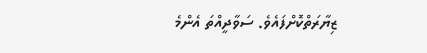ޒިޔާރަތްކޮށްފައެވެ. ސަވާދީއްތަ އެންމެ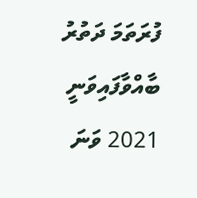ފުރަތަމަ ދަތުރު ބާއްވާފައިވަނީ 2021 ވަނަ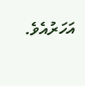އަހަރުއެވެ.